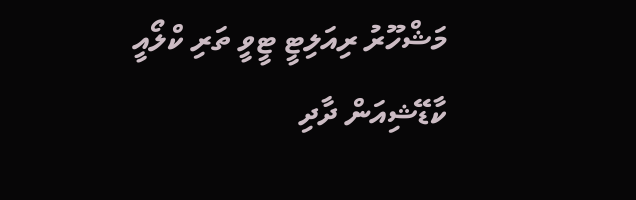މަޝްހޫރު ރިއަލިޓީ ޓީވީ ތަރި ކްލޯއީ ކާޑޭޝިއަން ދާދި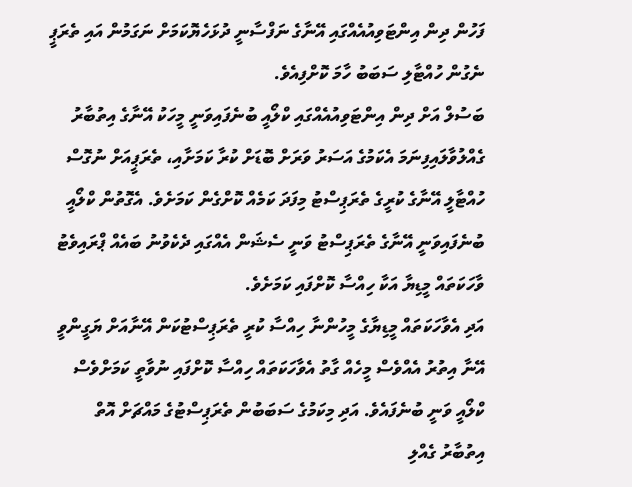ފަހުން ދިން އިންޓަވިއުއެއްގައި އޭނާގެ ނަފްސާނީ ދުޅަހެޔޮކަމަށް ނަގަމުން އައި ތެރަޕީ ނެގުން ހުއްޓާލި ސަބަބު ހާމަ ކޮށްފިއެވެ.
ބަސުލް އަށް ދިން އިންޓަވިއުއެއްގައި ކްލޯއީ ބުނެފައިވަނީ މީހަކު އޭނާގެ އިތުބާރު ގެއްލުވާލައިފިނަމަ އެކަމުގެ އަސަރު ވަރަށް ބޮޑަށް ކުރާ ކަމަށާއި، ތެރަޕީއަށް ނުގޮސް ހުއްޓާލީ އޭނާގެ ކުރީގެ ތެރަޕިސްޓު މިފަދަ ކަމެއް ކޮށްގެން ކަމަށެވެ. އެގޮތުން ކްލޯއީ ބުނެފައިވަނީ އޭނާގެ ތެރަޕިސްޓު ވަނީ ސެޝަން އެއްގައި ދެކެވުނު ބައެއް ޕްރައިވެޓު ވާހަކަތައް މީޑިޔާ އަކާ ހިއްސާ ކޮށްފައި ކަމަށެވެ.
އަދި އެވާހަކަތައް މީޑިޔާގެ މީހުންނާ ހިއްސާ ކުރީ ތެރަޕިސްޓުކަން އޭނާއަށް ޔަގީންވީ އޭނާ އިތުރު އެއްވެސް މީހެއް ގާތު އެވާހަކަތައް ހިއްސާ ކޮށްފައި ނުވާތީ ކަމަށްވެސް ކްލޯއީ ވަނީ ބުނެފައެވެ. އަދި މިކަމުގެ ސަބަބުން ތެރަޕިސްޓުގެ މައްޗަށް އޮތް އިތުބާރު ގެއްލި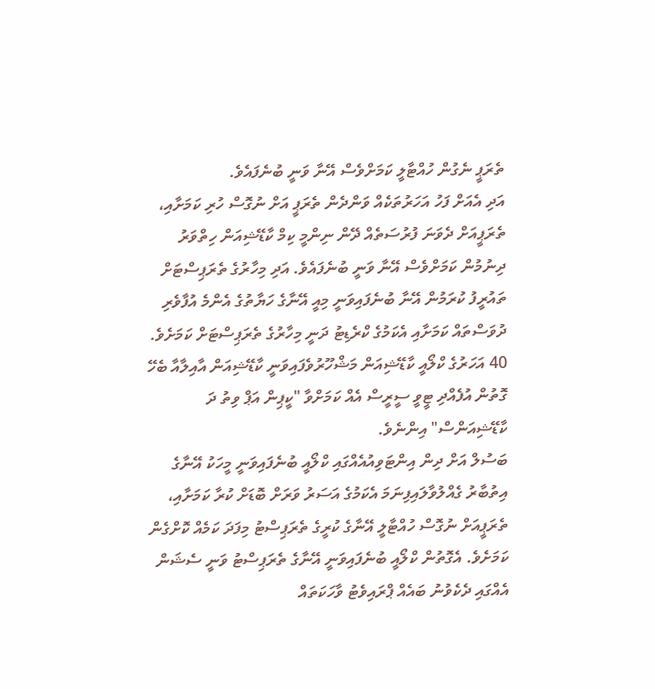ތެރަޕީ ނެގުން ހުއްޓާލީ ކަމަށްވެސް އޭނާ ވަނީ ބުނެފައެވެ.
އަދި އެއަށް ފަހު އަހަރުތަކެއް ވަންދެން ތެރަޕީ އަށް ނުގޮސް ހުރި ކަމަށާއި، ތެރަޕީއަށް ދެވަނަ ފުރުސަތެއް ދޭން ނިންމީ ކިމް ކާޑޭޝިއަން ހިތްވަރު ދިނުމުން ކަމަށްވެސް އޭނާ ވަނީ ބުނެފައެވެ. އަދި މިހާރުގެ ތެރަޕިސްޓަށް ތައުރީފު ކުރަމުން އޭނާ ބުނެފައިވަނީ މިއީ އޭނާގެ ހަޔާތުގެ އެންމެ އުފާވެރި ދުވަސްތައް ކަމަށާއި އެކަމުގެ ކްރެޑިޓު ދަނީ މިހާރުގެ ތެރަޕިސްޓަށް ކަމަށެވެ.
40 އަހަރުގެ ކްލޯއީ ކާޑޭޝިއަން މަޝްހޫރުވެފައިވަނީ ކާޑޭޝިއަން އާއިލާއާ ބެހޭ ގޮތުން އުފެއްދި ޓީވީ ސީރީސް އެއް ކަމަށްވާ "ކީޕިން އަޕް ވިތު ދަ ކާޑޭޝިއަންސް" އިންނެވެ.
ބަސުލް އަށް ދިން އިންޓަވިއުއެއްގައި ކްލޯއީ ބުނެފައިވަނީ މީހަކު އޭނާގެ އިތުބާރު ގެއްލުވާލައިފިނަމަ އެކަމުގެ އަސަރު ވަރަށް ބޮޑަށް ކުރާ ކަމަށާއި، ތެރަޕީއަށް ނުގޮސް ހުއްޓާލީ އޭނާގެ ކުރީގެ ތެރަޕިސްޓު މިފަދަ ކަމެއް ކޮށްގެން ކަމަށެވެ. އެގޮތުން ކްލޯއީ ބުނެފައިވަނީ އޭނާގެ ތެރަޕިސްޓު ވަނީ ސެޝަން އެއްގައި ދެކެވުނު ބައެއް ޕްރައިވެޓު ވާހަކަތައް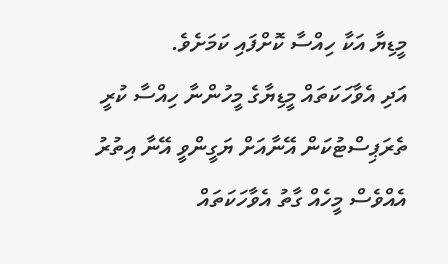މީޑިޔާ އަކާ ހިއްސާ ކޮށްފައި ކަމަށެވެ.
އަދި އެވާހަކަތައް މީޑިޔާގެ މީހުންނާ ހިއްސާ ކުރީ ތެރަޕިސްޓުކަން އޭނާއަށް ޔަގީންވީ އޭނާ އިތުރު އެއްވެސް މީހެއް ގާތު އެވާހަކަތައް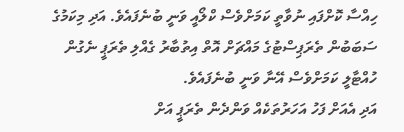ހިއްސާ ކޮށްފައި ނުވާތީ ކަމަށްވެސް ކްލޯއީ ވަނީ ބުނެފައެވެ. އަދި މިކަމުގެ ސަބަބުން ތެރަޕިސްޓުގެ މައްޗަށް އޮތް އިތުބާރު ގެއްލި ތެރަޕީ ނެގުން ހުއްޓާލީ ކަމަށްވެސް އޭނާ ވަނީ ބުނެފައެވެ.
އަދި އެއަށް ފަހު އަހަރުތަކެއް ވަންދެން ތެރަޕީ އަށް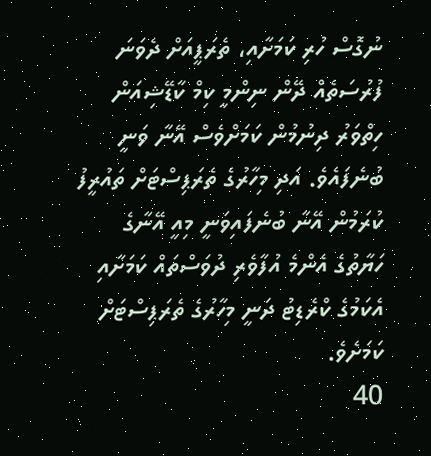ނުގޮސް ހުރި ކަމަށާއި، ތެރަޕީއަށް ދެވަނަ ފުރުސަތެއް ދޭން ނިންމީ ކިމް ކާޑޭޝިއަން ހިތްވަރު ދިނުމުން ކަމަށްވެސް އޭނާ ވަނީ ބުނެފައެވެ. އަދި މިހާރުގެ ތެރަޕިސްޓަށް ތައުރީފު ކުރަމުން އޭނާ ބުނެފައިވަނީ މިއީ އޭނާގެ ހަޔާތުގެ އެންމެ އުފާވެރި ދުވަސްތައް ކަމަށާއި އެކަމުގެ ކްރެޑިޓު ދަނީ މިހާރުގެ ތެރަޕިސްޓަށް ކަމަށެވެ.
40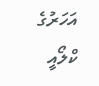އަހަރުގެ ކްލޯއީ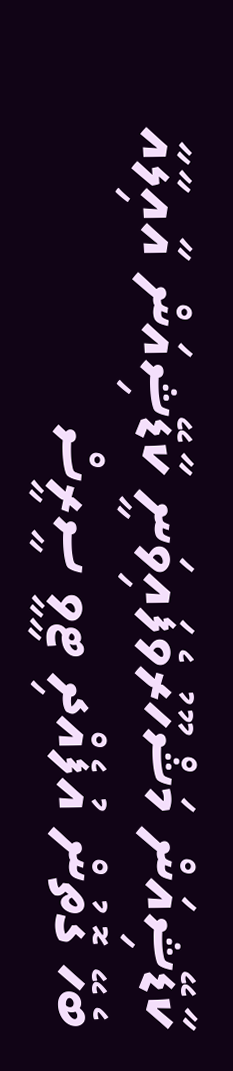ކާޑޭޝިއަން މަޝްހޫރުވެފައިވަނީ ކާޑޭޝިއަން އާއިލާއާ ބެހޭ ގޮތުން އުފެއްދި ޓީވީ ސީރީސް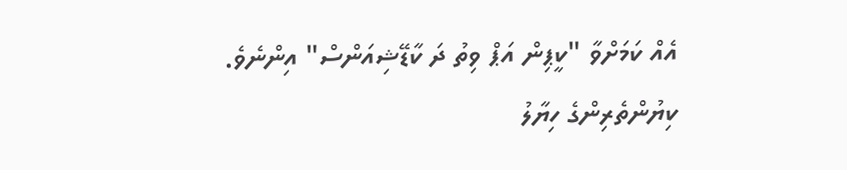އެއް ކަމަށްވާ "ކީޕިން އަޕް ވިތު ދަ ކާޑޭޝިއަންސް" އިންނެވެ.
ކިޔުންތެރިންގެ ހިޔާލު